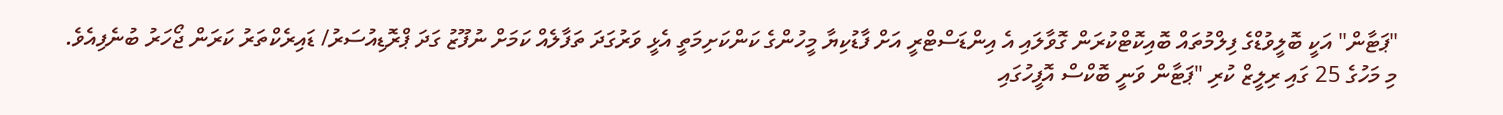"ޕަޓާން" އަކީ ބޮލީވުޑްގެ ފިލްމުތައް ބޮއިކޮޓްކުރަން ގޮވާލައި އެ އިންޑަސްޓްރީ އަށް ފާޑުކިޔާ މީހުންގެ ކަންކަށިމަތީ އެޅީ ވަރުގަދަ ތަފާލެއް ކަމަށް ނުފޫޒު ގަދަ ޕްރޮޑިއުސަރު/ ޑައިރެކްތަރު ކަރަން ޖޯހަރު ބުނެފިއެވެ.
މި މަހުގެ 25 ގައި ރިލީޒް ކުރި "ޕަޓާން ވަނީ ބޮކްސް އޮފީހުގައި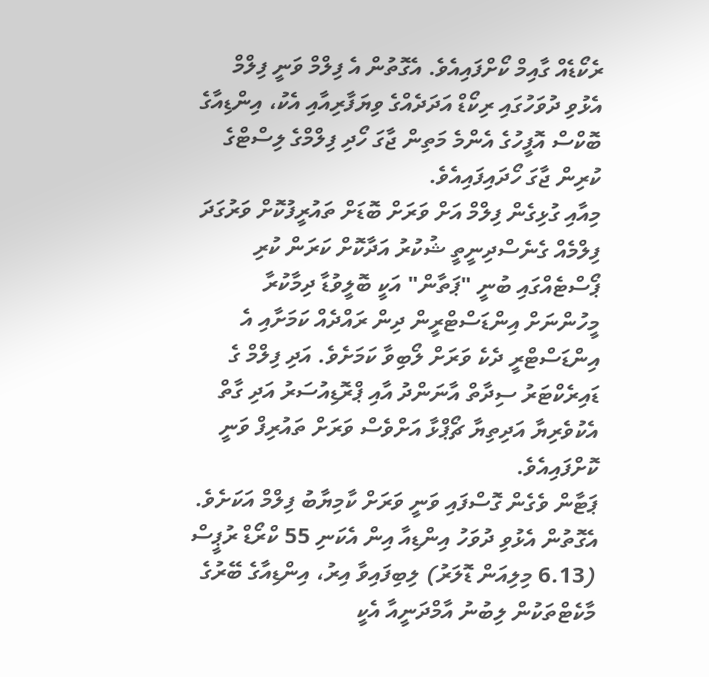ރެކޯޑެއް ގާއިމް ކޯށްފައިއެވެ. އެގޮތުން އެ ފިލްމް ވަނީ ފިލްމް އެޅުވި ދުވަހުގައި ރިކޯޑް އަދަދެއްގެ ވިޔަފާރިއާއި އެކު، އިންޑިއާގެ ބޮކްސް އޮފީހުގެ އެންމެ މަތިން ޖާގަ ހޯދި ފިލްމްގެ ލިސްޓްގެ ކުރިން ޖާގަ ހޯދައިފައިއެވެ.
މިއާއި ގުޅިގެން ފިލްމް އަށް ވަރަށް ބޮޑަށް ތައުރީފުކޮށް ވަރުގަދަ ފިލްމެއް ގެނެސްދިނީތީ ޝުކުރު އަދާކޮށް ކަރަން ކުރި ޕޯސްޓެއްގައި ބުނީ "ޕަތާން" އަކީ ބޮލީވުޑާ ދިމާކުރާ މީހުންނަށް އިންޑަސްޓްރީން ދިން ރައްދެއް ކަމަށާއި އެ އިންޑަސްޓްރީ ދެކެ ވަރަށް ލޯބިވާ ކަމަށެވެ. އަދި ފިލްމް ގެ ޑައިރެކްޓަރު ސިދާތް އާނަންދު އާއި ޕްރޮޑިއުސަރު އަދި ގާތް އެކުވެރިޔާ އަދިތިޔާ ޗޯޕްޅާ އަށްވެސް ވަރަށް ތައުރިފް ވަނީ ކޮށްފައިއެވެ.
ޕަޓާން ވެގެން ގޮސްފައި ވަނީ ވަރަށް ކާމިޔާބު ފިލްމް އަކަށެވެ. އެގޮތުން އެޅުވި ދުވަހު އިންޑިއާ އިން އެކަނި 55 ކްރޯޑް ރުޕީސް (6.13 މިލިއަން ޑޮލަރު) ލިބިފައިވާ އިރު، އިންޑިއާގެ ބޭރުގެ މާކެޓްތަކުން ލިބުނު އާމްދަނީއާ އެކީ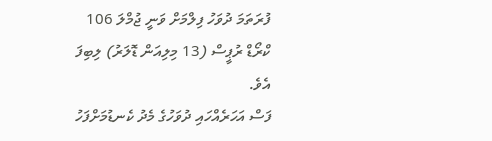ފުރަތަމަ ދުވަހު ފިލްމަށް ވަނީ ޖުމްލަ 106 ކްރޯޑް ރުޕީސް (13 މިލިއަން ޑޮލަރު) ލިބިފަ އެވެ.
ފަސް އަހަރެއްހައި ދުވަހުގެ މެދު ކެނޑުމަށްފަހު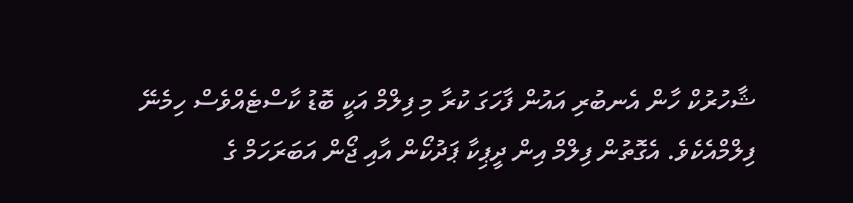ޝާހުރުކް ހާން އެނބުރި އައުން ފާހަގަ ކުރާ މި ފިލްމް އަކީ ބޮޑު ކާސްޓެއްވެސް ހިމެނޭ ފިލްމްއެކެވެ. އެގޮތުން ފިލްމް އިން ދީޕިކާ ޕަދުކޯން އާއި ޖޯން އަބަރަހަމް ގެ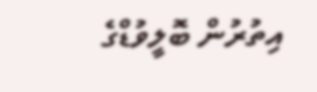އިތުރުން ބޮލީވުޑްގެ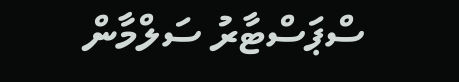ސްޕަސްޓާރު ސަލްމާން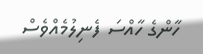ހާންގެ ހާއްސަ ފެނިލުމެއްވެސް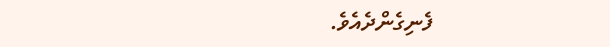ފެނިގެންދެއެވެ.